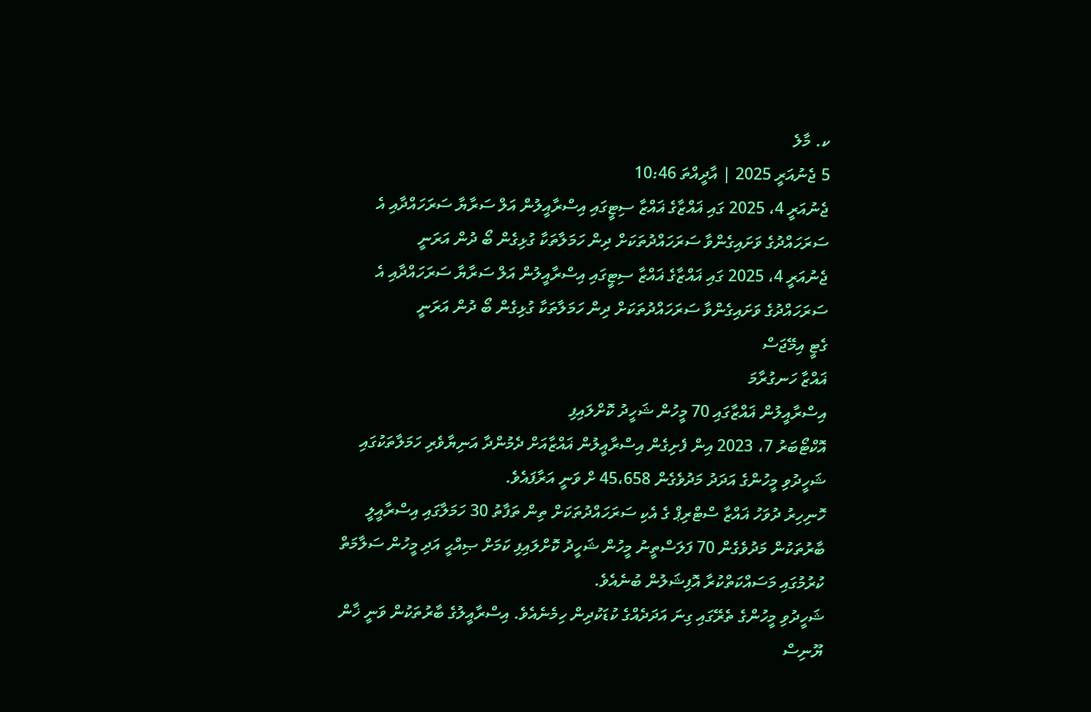ކ. މާލެ
5 ޖެނުއަރީ 2025 | އާދީއްތަ 10:46
ޖެނުއަރީ 4، 2025 ގައި ޣައްޒާގެ ޣައްޒާ ސިޓީގައި އިސްރާއީލުން އަލް ސަރާޔާ ސަރަހައްދާއި އެ ސަރަހައްދުގެ ވަށައިގެންވާ ސަރަހައްދުތަކަށް ދިން ހަމަލާތަކާ ގުޅިގެން ބޯ ދުން އަރަނީ
ޖެނުއަރީ 4، 2025 ގައި ޣައްޒާގެ ޣައްޒާ ސިޓީގައި އިސްރާއީލުން އަލް ސަރާޔާ ސަރަހައްދާއި އެ ސަރަހައްދުގެ ވަށައިގެންވާ ސަރަހައްދުތަކަށް ދިން ހަމަލާތަކާ ގުޅިގެން ބޯ ދުން އަރަނީ
ގެޓީ އިމޭޖަސް
ޣައްޒާ ހަނގުރާމަ
އިސްރާއީލުން ޣައްޒާގައި 70 މީހުން ޝަހީދު ކޮށްލައިފި
އޮކްޓޯބަރު 7، 2023 އިން ފެށިގެން އިސްރާއީލުން ޣައްޒާއަށް ދެމުންދާ އަނިޔާވެރި ހަމަލާތަކުގައި ޝަހީދުވި މީހުންގެ އަދަދު މަދުވެގެން 45،658 ށް ވަނީ އަރާފައެވެ.
ހޮނިހިރު ދުވަހު ޣައްޒާ ސްޓްރިޕް ގެ އެކި ސަރަހައްދުތަކަށް ތިން ތަފާތު 30 ހަމަލާގައި އިސްރާއީލީ ބާރުތަކުން މަދުވެގެން 70 ފަލަސްތީނު މީހުން ޝަހީދު ކޮށްލައިފި ކަމަށް ޞިއްޙީ އަދި މީހުން ސަލާމަތް ކުރުމުގައި މަސައްކަތްކުރާ އޮފިޝަލުން ބުނެއެވެ.
ޝަހީދުވި މީހުންގެ ތެރޭގައި ގިނަ އަދަދެއްގެ ކުޑަކުދިން ހިމެނެއެވެ. އިސްރާއީލުގެ ބާރުތަކުން ވަނީ ޚާން ޔޫނިސް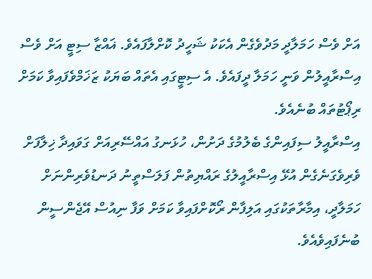އަށް ވެސް ހަމަލާދީ މަދުވެގެން އެކަކު ޝަހީދު ކޮށްލާފައެވެ. ޣައްޒާ ސިޓީ އަށް ވެސް އިސްރާއީލުން ވަނީ ހަމަލާ ދީފައެވެ. އެ ސިޓީގައި އެތައް ބަޔަކު ޒަޚަމްވެފައިވާ ކަމަށް ރިޕޯޓުތައް ބުނެއެވެ.
އިސްރާއީލު ސިފައިންގެ ބެލުމުގެ ދަށުން، ހުޅަނގު އައްސޭރިއަށް ގަވައިދާ ޚިލާފަށް ވެރިވެގަނެގެން އުޅޭ އިސްރާއީލުގެ ރައްޔިތުން ފަލަސްތީނު ދަނޑުވެރިންނަށް ހަމަލާދީ، އިމާރާތަކުގައި އަލިފާން ރޯކޮށްފައިވާ ކަމަށް ވަފާ ނިއުސް އޭޖެންސީން ބުނެފައިވެއެވެ.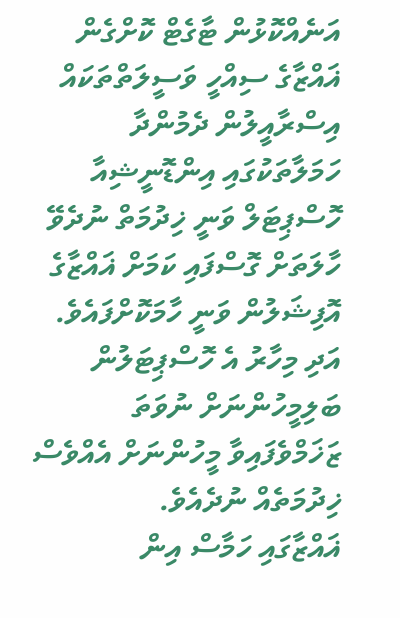އަނެއްކޮޅުން ޓާގެޓް ކޮށްގެން ޣައްޒާގެ ސިއްހީ ވަސީލަތްތަކައް އިސްރާއީލުން ދެމުންދާ ހަމަލާތަކުގައި އިންޑޮނީޝިއާ ހޮސްޕިޓަލް ވަނީ ޚިދުމަތް ނުދެވޭ ހާލަތަށް ގޮސްފައި ކަމަށް ޣައްޒާގެ އޮފިޝަލުން ވަނީ ހާމަކޮށްފައެވެ. އަދި މިހާރު އެ ހޮސްޕިޓަލުން ބަލިމީހުންނަށް ނުވަތަ ޒަޚަމްވެފައިވާ މީހުންނަށް އެއްވެސް ޚިދުމަތެއް ނުދެއެވެ.
ޣައްޒާގައި ހަމާސް އިން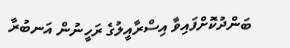ބަންދުކޮށްފައިވާ އިސްރާއީލުގެ ރަހީނުން އަނބުރާ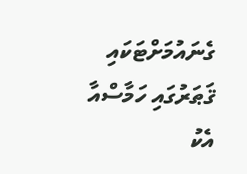ގެނައުމަށްޓަކައި ޤަޠަރުގައި ހަމާސްއާ އެކު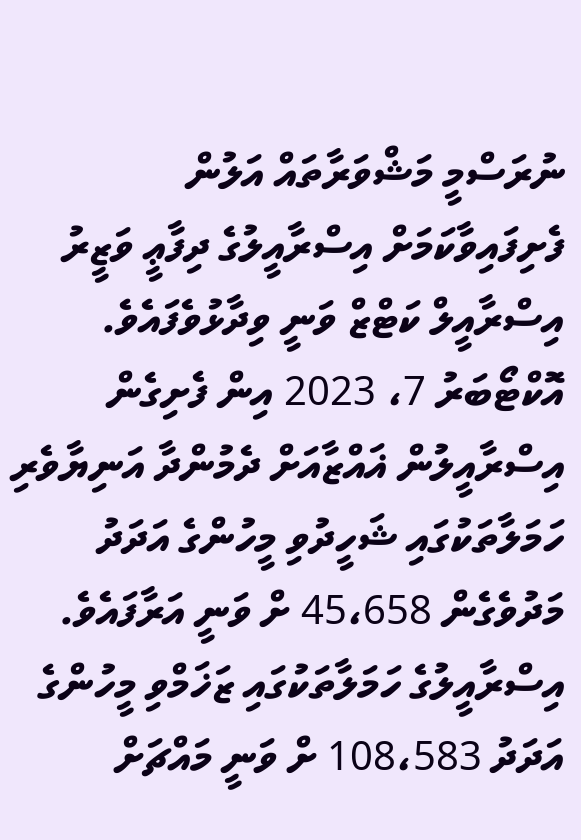ނުރަސްމީ މަޝްވަރާތައް އަލުން ފެށިފައިވާކަމަށް އިސްރާއީލުގެ ދިފާޢީ ވަޒީރު އިސްރާއީލް ކަޓްޒް ވަނީ ވިދާޅުވެފައެވެ.
އޮކްޓޯބަރު 7، 2023 އިން ފެށިގެން އިސްރާއީލުން ޣައްޒާއަށް ދެމުންދާ އަނިޔާވެރި ހަމަލާތަކުގައި ޝަހީދުވި މީހުންގެ އަދަދު މަދުވެގެން 45،658 ށް ވަނީ އަރާފައެވެ. އިސްރާއީލުގެ ހަމަލާތަކުގައި ޒަޚަމްވި މީހުންގެ އަދަދު 108،583 ށް ވަނީ މައްޗަށް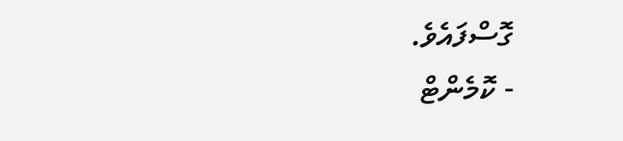ގޮސްފައެވެ.
- ކޮމެންޓް